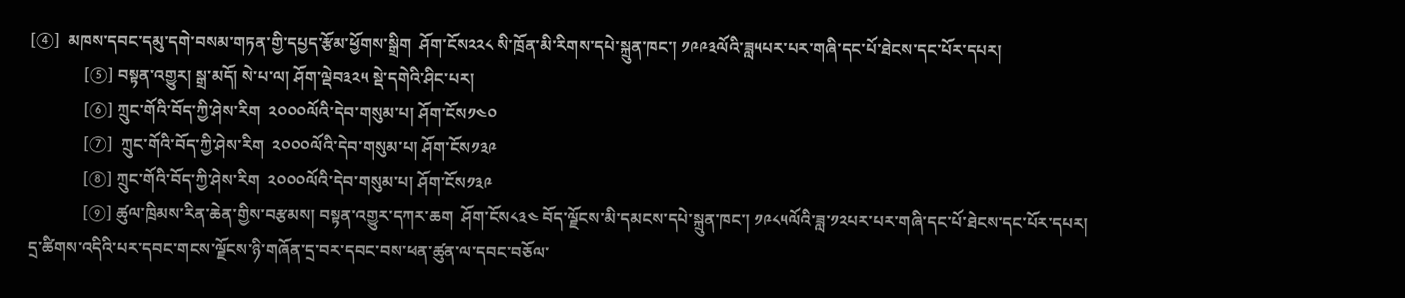[④]  མཁས་དབང་དམུ་དགེ་བསམ་གཏན་གྱི་དཔྱད་རྩོམ་ཕྱོགས་སྒྲིག  ཤོག་ངོས༢༢༨ སི་ཁྲོན་མི་རིགས་དཔེ་སྐྲུན་ཁང་། ༡༩༩༣ལོའི་ཟླ༥པར་པར་གཞི་དང་པོ་ཐེངས་དང་པོར་དཔར།
             [⑤] བསྟན་འགྱུར། སྒྲ་མདོ། སེ་པ་ལ། ཤོག་ལྡེབ༣༢༥ སྡེ་དགེའི་ཤིང་པར།
             [⑥] ཀྲུང་གོའི་བོད་ཀྱི་ཤེས་རིག  ༢༠༠༠ལོའི་དེབ་གསུམ་པ། ཤོག་ངོས༡༤༠
             [⑦]  ཀྲུང་གོའི་བོད་ཀྱི་ཤེས་རིག  ༢༠༠༠ལོའི་དེབ་གསུམ་པ། ཤོག་ངོས༡༣༩
             [⑧] ཀྲུང་གོའི་བོད་ཀྱི་ཤེས་རིག  ༢༠༠༠ལོའི་དེབ་གསུམ་པ། ཤོག་ངོས༡༣༩
             [⑨] ཚུལ་ཁྲིམས་རིན་ཆེན་གྱིས་བརྩམས། བསྟན་འགྱུར་དཀར་ཆག  ཤོག་ངོས༨༣༤ བོད་ལྗོངས་མི་དམངས་དཔེ་སྐྲུན་ཁང་། ༡༩༨༥ལོའི་ཟླ་༡༢པར་པར་གཞི་དང་པོ་ཐེངས་དང་པོར་དཔར།
དྲ་ཚིགས་འདིའི་པར་དབང་གངས་ལྗོངས་ཉི་གཞོན་དྲ་བར་དབང་བས་ཕན་ཚུན་ལ་དབང་བཅོལ་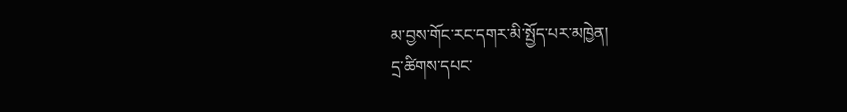མ་བྱས་གོང་རང་དགར་མི་སྤྱོད་པར་མཁྱེན།
དྲ་ཚིགས་དཔང་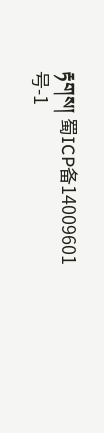རྟགས། 蜀ICP备14009601号-1